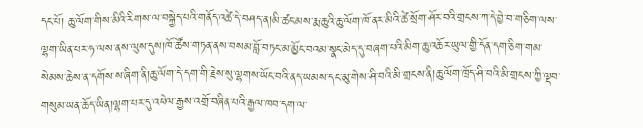དང་པོ། ཆུ་ལོག་གིས་མིའི་རིགས་ལ་བསྐྱེད་པའི་གནོད་འཚེ་དེ་བཤད་ན།མི་ཚང་མས་རྨ་ཆུའི་ཆུ་ལོག་ཁོ་ནར་མིའི་ཚེ་སྲོག་ཤོར་བའི་གྲངས་ཀ་དེ་བྱེ་བ་གཅིག་ལས་ལྷག་ཡིན་པར་ཧ་ལས་ནས་ལུས་དུས།ཁོ་ཚོས་གཏན་ནས་བསམ་བློ་བཏང་མ་མྱོང་བའམ་སྣང་མེད་དུ་བཞག་པའི་མིག་ཆུ་འཆོར་ཡུལ་གྱི་དོན་དག་ཅིག་གམ་སེམས་ཆེས་ན་དགོས་ས་ཞིག་ནི།ཆུ་ལོག་དེ་དག་གི་རྗེས་སུ་ལྷགས་ཡོང་བའི་ནད་ཡམས་དང་མུ་གེས་ཤི་བའི་མི་གྲངས་ནི།ཆུ་ལོག་ཁྲོད་ཤི་བའི་མི་གྲངས་ཀྱི་ལྡབ་གསུམ་ཡན་ཆོད་ཡིན།ལྷག་པར་དུ་འཕེལ་རྒྱས་འགྲོ་བཞིན་པའི་རྒྱལ་ཁབ་དག་ལ་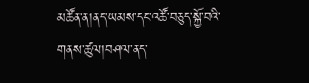མཚོན་ན།ནད་ཡམས་དང་འཚོ་བཅུད་སྐྱོ་བའི་གནས་ཚུལ།བཤལ་ནད་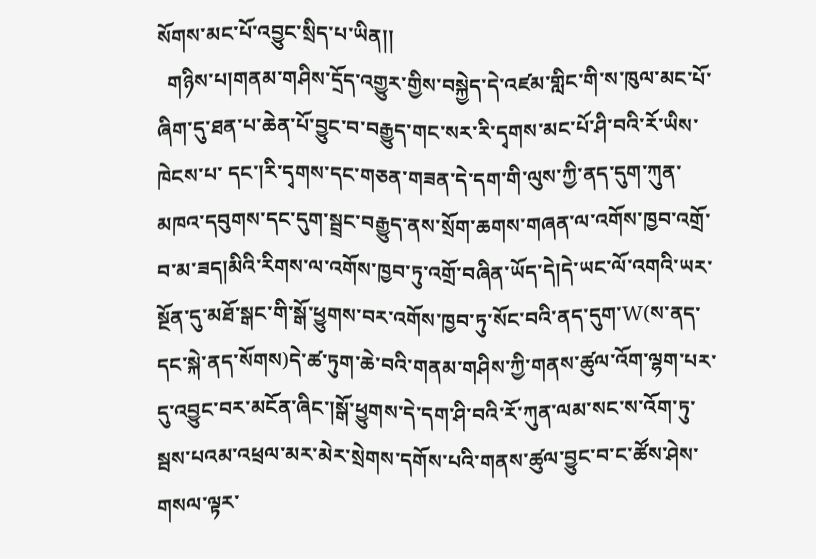སོགས་མང་པོ་འབྱུང་སྲིད་པ་ཡིན།།
  གཉིས་པ།གནམ་གཤིས་དྲོད་འགྱུར་གྱིས་བསྐྱེད་དེ་འཛམ་གླིང་གི་ས་ཁུལ་མང་པོ་ཞིག་དུ་ཐན་པ་ཆེན་པོ་བྱུང་བ་བརྒྱུད་གང་སར་རི་དྭགས་མང་པོ་ཤི་བའི་རོ་ཡིས་ཁེངས་པ་ དང་།རི་དྭགས་དང་གཅན་གཟན་དེ་དག་གི་ལུས་ཀྱི་ནད་དུག་ཀུན་མཁའ་དབུགས་དང་དུག་སྦྲང་བརྒྱུད་ནས་སྲོག་ཆགས་གཞན་ལ་འགོས་ཁྱབ་འགྲོ་བ་མ་ཟད།མིའི་རིགས་ལ་འགོས་ཁྱབ་ཏུ་འགྲོ་བཞིན་ཡོད་དེ།དེ་ཡང་ལོ་འགའི་ཡར་སྔོན་དུ་མཐོ་སྒང་གི་སྒོ་ཕྱུགས་བར་འགོས་ཁྱབ་ཏུ་སོང་བའི་ནད་དུག་W(ས་ནད་དང་སྐེ་ནད་སོགས)དེ་ཚ་ཏུག་ཆེ་བའི་གནམ་གཤིས་ཀྱི་གནས་ཚུལ་འོག་ལྷག་པར་དུ་འབྱུང་བར་མངོན་ཞིང་།སྒོ་ཕྱུགས་དེ་དག་ཤི་བའི་རོ་ཀུན་ལམ་སང་ས་འོག་ཏུ་སྦས་པའམ་འཕྲལ་མར་མེར་སྲེགས་དགོས་པའི་གནས་ཚུལ་བྱུང་བ་ང་ཚོས་ཤེས་གསལ་ལྟར་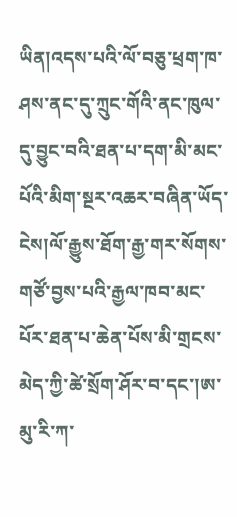ཡིན།འདས་པའི་ལོ་བཅུ་ཕྲག་ཁ་ཤས་ནང་དུ་ཀྲུང་གོའི་ནང་ཁུལ་དུ་བྱུང་བའི་ཐན་པ་དག་མི་མང་པོའི་མིག་སྔར་འཆར་བཞིན་ཡོད་ངེས།ལོ་རྒྱུས་ཐོག་རྒྱ་གར་སོགས་གཙོ་བྱས་པའི་རྒྱལ་ཁབ་མང་པོར་ཐན་པ་ཆེན་པོས་མི་གྲངས་མེད་ཀྱི་ཚེ་སྲོག་ཤོར་བ་དང་།ཨ་མུ་རི་ཀ་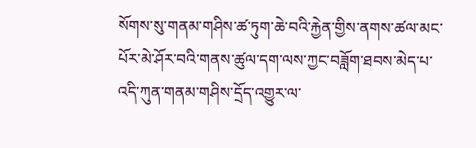སོགས་སུ་གནམ་གཤིས་ཚ་ཏུག་ཆེ་བའི་རྐྱེན་གྱིས་ནགས་ཚལ་མང་པོར་མེ་ཤོར་བའི་གནས་ཚུལ་དག་ལས་ཀྱང་བཟློག་ཐབས་མེད་པ་འདི་ཀུན་གནམ་གཤིས་དྲོད་འགྱུར་ལ་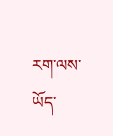རག་ལས་ཡོད་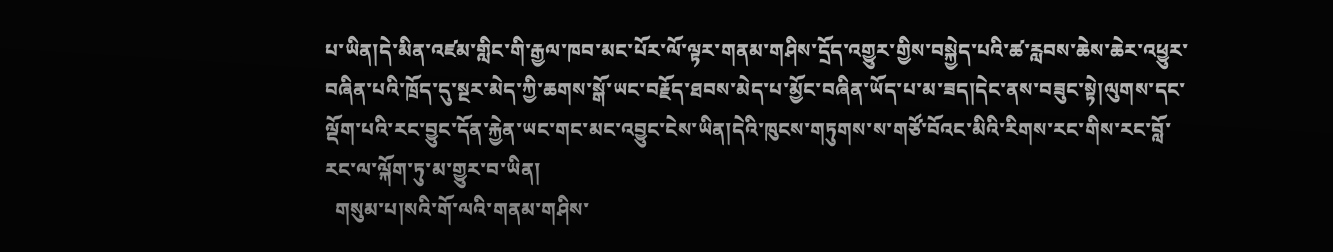པ་ཡིན།དེ་མིན་འཛམ་གླིང་གི་རྒྱལ་ཁབ་མང་པོར་ལོ་ལྟར་གནམ་གཤིས་དྲོད་འགྱུར་གྱིས་བསྐྱེད་པའི་ཚ་རླབས་ཆེས་ཆེར་འཕྱུར་བཞིན་པའི་ཁྲོད་དུ་སྔར་མེད་ཀྱི་ཆགས་སྒོ་ཡང་བརྗོད་ཐབས་མེད་པ་མྱོང་བཞིན་ཡོད་པ་མ་ཟད།དེང་ནས་བཟུང་སྟེ།ལུགས་དང་ལྡོག་པའི་རང་བྱུང་དོན་རྐྱེན་ཡང་གང་མང་འབྱུང་ངེས་ཡིན།དེའི་ཁུངས་གཏུགས་ས་གཙོ་བོའང་མིའི་རིགས་རང་གིས་རང་བློ་རང་ལ་ལྐོག་ཏུ་མ་གྱུར་བ་ཡིན།
  གསུམ་པ།སའི་གོ་ལའི་གནམ་གཤིས་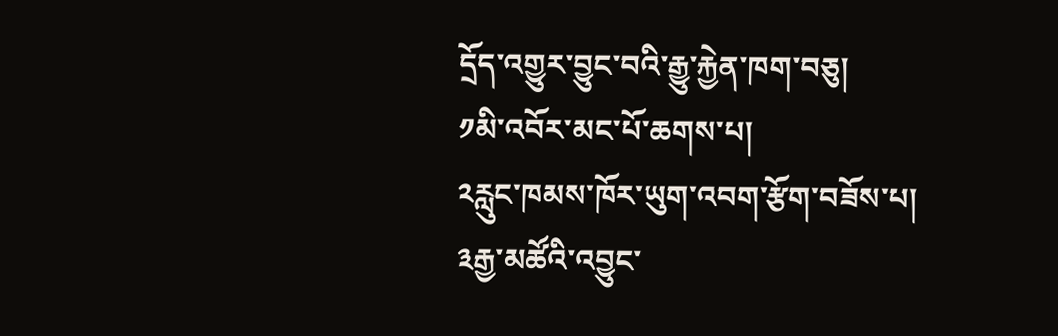དྲོད་འགྱུར་བྱུང་བའི་རྒྱུ་རྐྱེན་ཁག་བཅུ།
༡མི་འབོར་མང་པོ་ཆགས་པ།
༢རླུང་ཁམས་ཁོར་ཡུག་འབག་རྩོག་བཟོས་པ།
༣རྒྱ་མཚོའི་འབྱུང་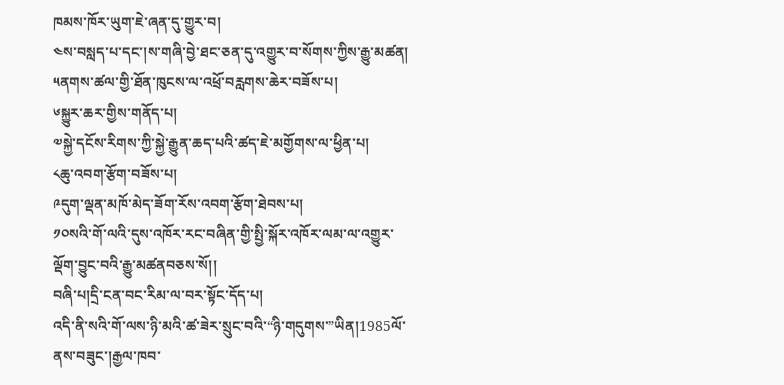ཁམས་ཁོར་ཡུག་ཇེ་ཞན་དུ་གྱུར་བ།
༤ས་བསླད་པ་དང་།ས་གཞི་བྱེ་ཐང་ཅན་དུ་འགྱུར་བ་སོགས་ཀྱིས་རྒྱུ་མཚན།
༥ནགས་ཚལ་གྱི་ཐོན་ཁུངས་ལ་འཕྲོ་བརླགས་ཆེར་བཟོས་པ།
༦སྐྱུར་ཆར་གྱིས་གནོད་པ།
༧སྐྱེ་དངོས་རིགས་ཀྱི་སྐྱེ་རྒྱུན་ཆད་པའི་ཚད་ཇེ་མགྱོགས་ལ་ཕྱིན་པ།
༨ཆུ་འབག་རྩོག་བཟོས་པ།
༩དུག་ལྡན་མཁོ་མེད་ཟོག་རོས་འབག་རྩོག་ཐེབས་པ།
༡༠སའི་གོ་ལའི་དུས་འཁོར་རང་བཞིན་གྱི་སྤྱི་སྐོར་འཁོར་ལམ་ལ་འགྱུར་ལྡོག་བྱུང་བའི་རྒྱུ་མཚནབཅས་སོ།།
བཞི་པ།དྲི་ངན་བང་རིམ་ལ་བར་སྟོང་དོད་པ།
འདི་ནི་སའི་གོ་ལས་ཉི་མའི་ཚ་ཟེར་སྲུང་བའི་“ཉི་གདུགས་”ཡིན།1985ལོ་ནས་བཟུང་།རྒྱལ་ཁབ་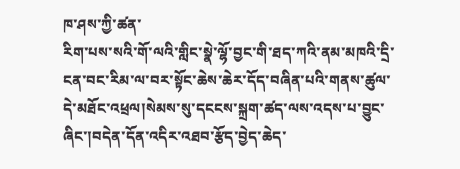ཁ་ཤས་ཀྱི་ཚན་
རིག་པས་སའི་གོ་ལའི་གླིང་སྣེ་ལྷོ་བྱང་གི་ཐད་ཀའི་ནམ་མཁའི་དྲི་ངན་བང་རིམ་ལ་བར་སྟོང་ཆེས་ཆེར་དོད་བཞིན་པའི་གནས་ཚུལ་དེ་མཐོང་འཕྲལ།སེམས་སུ་དངངས་སྐྲག་ཚད་ལས་འདས་པ་བྱུང་ཞིང་།བདེན་དོན་འདིར་འཐབ་རྩོད་བྱེད་ཆེད་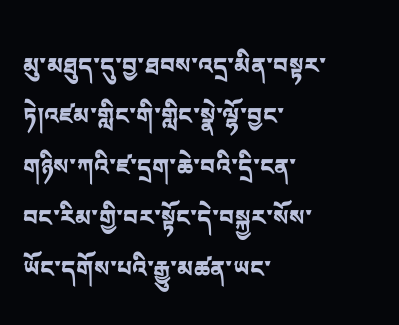མུ་མཐུད་དུ་བྱ་ཐབས་འདྲ་མིན་བསྟར་ཏེ།འཛམ་གླིང་གི་གླིང་སྣེ་ལྷོ་བྱང་གཉིས་ཀའི་ཛ་དྲག་ཆེ་བའི་དྲི་ངན་བང་རིམ་གྱི་བར་སྟོང་དེ་བསྐྱར་སོས་ཡོང་དགོས་པའི་རྒྱུ་མཚན་ཡང་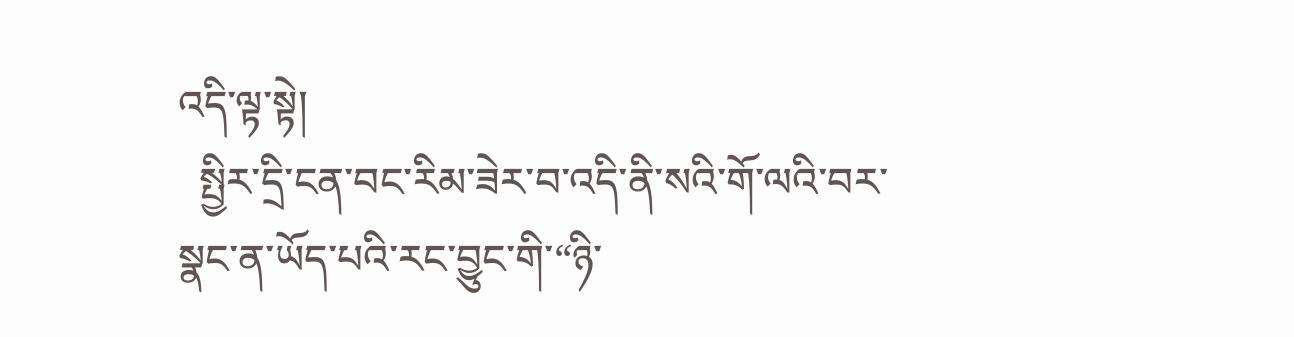འདི་ལྟ་སྟེ།
  སྤྱིར་དྲི་ངན་བང་རིམ་ཟེར་བ་འདི་ནི་སའི་གོ་ལའི་བར་སྣང་ན་ཡོད་པའི་རང་བྱུང་གི་“ཉི་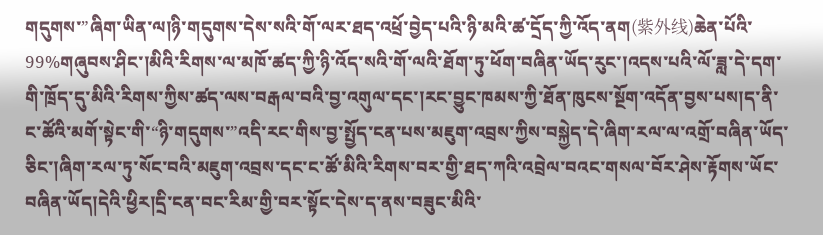གདུགས་”ཞིག་ཡིན་ལ།ཉི་གདུགས་དེས་སའི་གོ་ལར་ཐད་འཕྲོ་བྱེད་པའི་ཉི་མའི་ཚ་དྲོད་ཀྱི་འོད་ནག(紫外线)ཆེན་པོའི་99%གཞུབས་ཤིང་།མིའི་རིགས་ལ་མཁོ་ཚད་ཀྱི་ཉི་འོད་སའི་གོ་ལའི་ཐོག་ཏུ་ཕོག་བཞིན་ཡོད་རུང་།འདས་པའི་ལོ་ཟླ་དེ་དག་གི་ཁྲོད་དུ་མིའི་རིགས་ཀྱིས་ཚད་ལས་བརྒལ་བའི་བྱ་འགུལ་དང་།རང་བྱུང་ཁམས་ཀྱི་ཐོན་ཁུངས་སྔོག་འདོན་བྱས་པས།ད་ནི་ང་ཚོའི་མགོ་སྟེང་གི་“ཉི་གདུགས་”འདི་རང་གིས་བྱ་སྤྱོད་ངན་པས་མཇུག་འབྲས་ཀྱིས་བསྐྱེད་དེ་ཞིག་རལ་ལ་འགྲོ་བཞིན་ཡོད་ཅིང་།ཞིག་རལ་ཏུ་སོང་བའི་མཇུག་འབྲས་དང་ང་ཚོ་མིའི་རིགས་བར་གྱི་ཐད་ཀའི་འབྲེལ་བའང་གསལ་བོར་ཤེས་རྟོགས་ཡོང་བཞིན་ཡོད།དེའི་ཕྱིར།དྲི་ངན་བང་རིམ་གྱི་བར་སྟོང་དེས་ད་ནས་བཟུང་མིའི་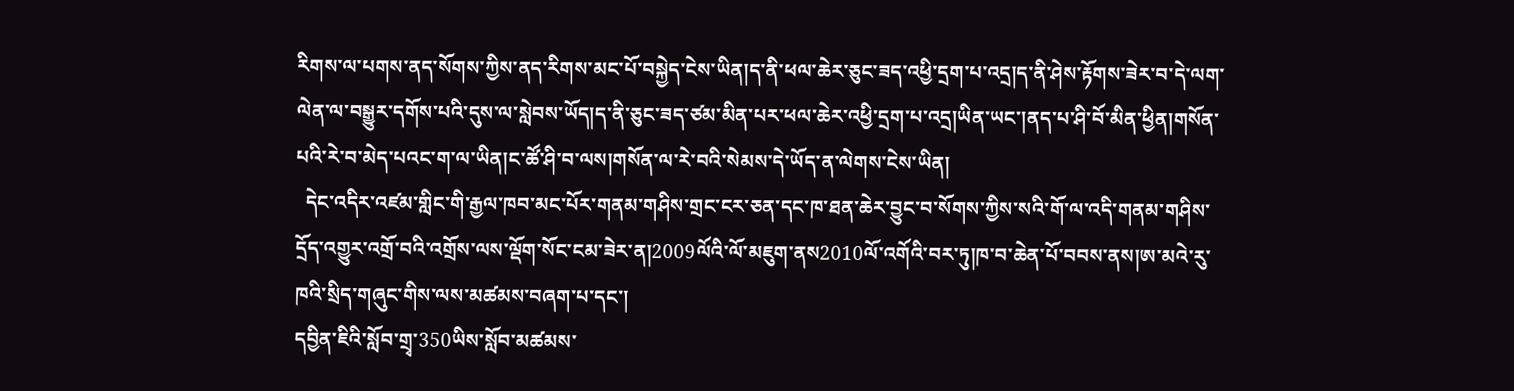རིགས་ལ་པགས་ནད་སོགས་ཀྱིས་ནད་རིགས་མང་པོ་བསྐྱེད་ངེས་ཡིན།ད་ནི་ཕལ་ཆེར་ཅུང་ཟད་འཕྱི་དྲག་པ་འདྲ།ད་ནི་ཤེས་རྟོགས་ཟེར་བ་དེ་ལག་ལེན་ལ་བསྒྱུར་དགོས་པའི་དུས་ལ་སླེབས་ཡོད།ད་ནི་ཅུང་ཟད་ཙམ་མིན་པར་ཕལ་ཆེར་འཕྱི་དྲག་པ་འདྲ།ཡིན་ཡང་།ནད་པ་ཤི་བོ་མིན་ཕྱིན།གསོན་པའི་རེ་བ་མེད་པའང་ག་ལ་ཡིན།ང་ཚོ་ཤི་བ་ལས།གསོན་ལ་རེ་བའི་སེམས་དེ་ཡོད་ན་ལེགས་ངེས་ཡིན།
  དེང་འདིར་འཛམ་གླིང་གི་རྒྱལ་ཁབ་མང་པོར་གནམ་གཤིས་གྲང་ངར་ཅན་དང་ཁ་ཐན་ཆེར་བྱུང་བ་སོགས་ཀྱིས་སའི་གོ་ལ་འདི་གནམ་གཤིས་དྲོད་འགྱུར་འགྲོ་བའི་འགྲོས་ལས་ལྡོག་སོང་ངམ་ཟེར་ན།2009ལོའི་ལོ་མཇུག་ནས2010ལོ་འགོའི་བར་ཏུ།ཁ་བ་ཆེན་པོ་བབས་ནས།ཨ་མའེ་རུ་ཁའི་སྲིད་གཞུང་གིས་ལས་མཚམས་བཞག་པ་དང་།
དབྱིན་ཇིའི་སློབ་གྲྭ་350ཡིས་སློབ་མཚམས་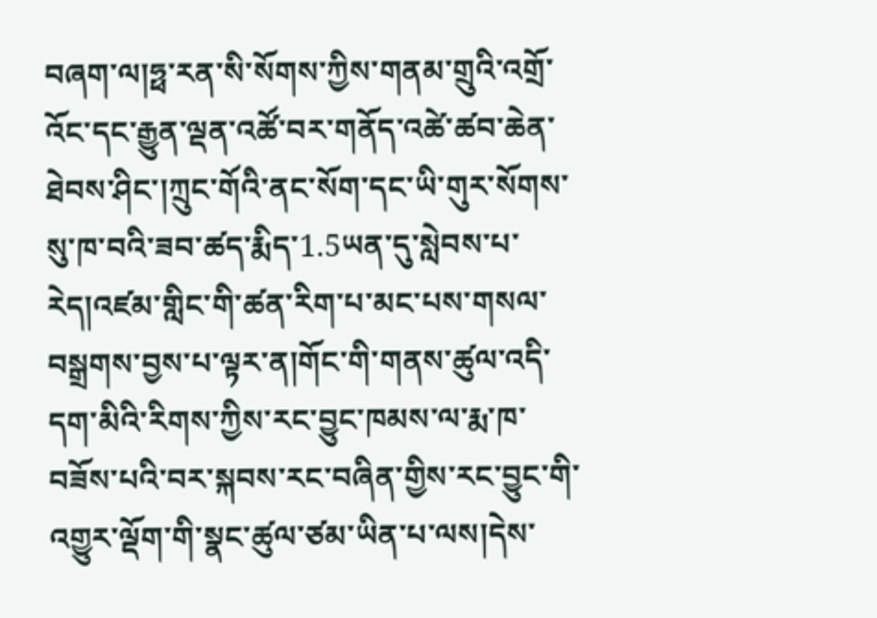བཞག་ལ།ཧྥ་རན་སི་སོགས་ཀྱིས་གནམ་གྲུའི་འགྲོ་འོང་དང་རྒྱུན་ལྡན་འཚོ་བར་གནོད་འཚེ་ཚབ་ཆེན་ཐེབས་ཤིང་།ཀྲུང་གོའི་ནང་སོག་དང་ཡི་གུར་སོགས་སུ་ཁ་བའི་ཟབ་ཚད་རྨིད་1.5ཡན་དུ་སླེབས་པ་རེད།འཛམ་གླིང་གི་ཚན་རིག་པ་མང་པས་གསལ་བསྒྲགས་བྱས་པ་ལྟར་ན།གོང་གི་གནས་ཚུལ་འདི་དག་མིའི་རིགས་ཀྱིས་རང་བྱུང་ཁམས་ལ་རྨ་ཁ་བཟོས་པའི་བར་སྐབས་རང་བཞིན་གྱིས་རང་བྱུང་གི་འགྱུར་ལྡོག་གི་སྣང་ཚུལ་ཙམ་ཡིན་པ་ལས།དེས་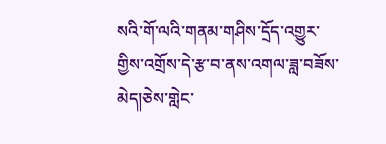སའི་གོ་ལའི་གནམ་གཤིས་དྲོད་འགྱུར་གྱིས་འགྲོས་དེ་རྩ་བ་ནས་འགལ་ཟླ་བཟོས་མེད།ཅེས་གླེང་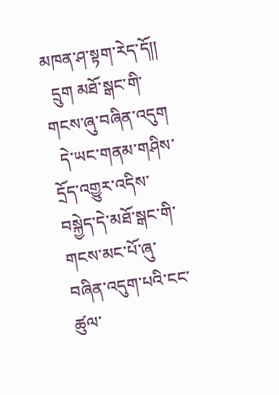མཁན་ཤ་སྟག་རེད་དོ།།
  དྲུག མཐོ་སྒང་གི་གངས་ཞུ་བཞིན་འདུག
  དེ་ཡང་གནམ་གཤིས་དྲོད་འགྱུར་འདིས་བསྐྱེད་དེ་མཐོ་སྒང་གི་གངས་མང་པོ་ཞུ་བཞིན་འདུག་པའི་ངང་ཚུལ་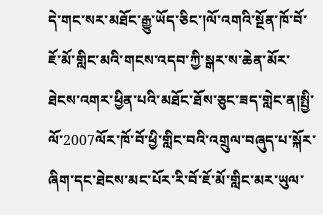དེ་གང་སར་མཐོང་རྒྱུ་ཡོད་ཅིང་།ལོ་འགའི་སྔོན་ཁོ་བོ་ཇོ་མོ་གླིང་མའི་གངས་འདབ་ཀྱི་སྒར་ས་ཆེན་མོར་ཐེངས་འགར་ཕྱིན་པའི་མཐོང་ཐོས་ཅུང་ཟད་གླེང་ན།སྤྱི་ལོ་2007ལོར་ཁོ་བོ་ཕྱི་གླིང་བའི་འགྲུལ་བཞུད་པ་སྐོར་ཞིག་དང་ཐེངས་མང་པོར་རི་བོ་ཇོ་མོ་གླིང་མར་ཡུལ་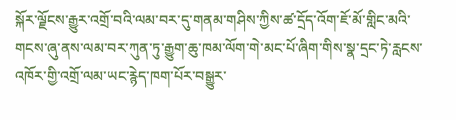སྐོར་ལྗོངས་རྒྱུར་འགྲོ་བའི་ལམ་བར་དུ་གནམ་གཤིས་ཀྱིས་ཚ་དྲོད་འོག་ཇོ་མོ་གླིང་མའི་གངས་ཞུ་ནས་ལམ་བར་ཀུན་ཏུ་རྒྱུག་ཆུ་ཁམ་ལོག་གེ་མང་པོ་ཞིག་གིས་སྣ་དྲང་ཏེ་རླངས་འཁོར་གྱི་འགྲོ་ལམ་ཡང་རྙེད་ཁག་པོར་བསྒྱུར་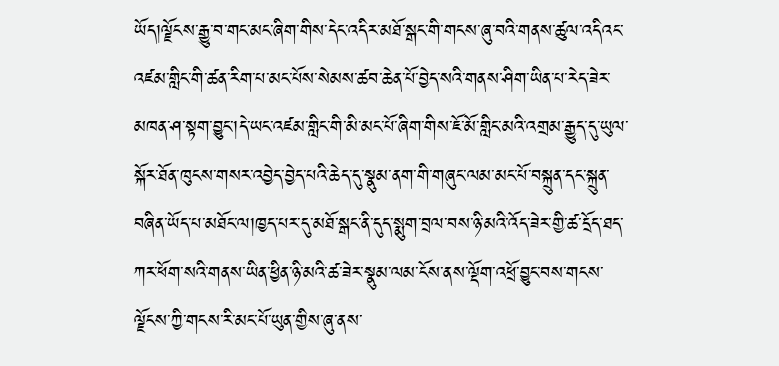ཡོད།ལྗོངས་རྒྱུ་བ་གང་མང་ཞིག་གིས་དེང་འདིར་མཐོ་སྒང་གི་གངས་ཞུ་བའི་གནས་ཚུལ་འདིའང་འཛམ་གླིང་གི་ཚན་རིག་པ་མང་པོས་སེམས་ཚབ་ཆེན་པོ་བྱེད་སའི་གནས་ཤིག་ཡིན་པ་རེད་ཟེར་མཁན་ཤ་སྟག་བྱུང་།དེ་ཡང་འཛམ་གླིང་གི་མི་མང་པོ་ཞིག་གིས་ཇོ་མོ་གླིང་མའི་འགྲམ་རྒྱུད་དུ་ཡུལ་སྐོར་ཐོན་ཁུངས་གསར་འབྱེད་བྱེད་པའི་ཆེད་དུ་སྣུམ་ནག་གི་གཞུང་ལམ་མང་པོ་བསྐྲུན་དང་སྐྲུན་བཞིན་ཡོད་པ་མཐོང་ལ།ཁྱད་པར་དུ་མཐོ་སྒང་ནི་དུད་སྨུག་བྲལ་བས་ཉི་མའི་འོད་ཟེར་གྱི་ཚ་དྲོད་ཐད་ཀར་ཕོག་སའི་གནས་ཡིན་ཕྱིན་ཉི་མའི་ཚ་ཟེར་སྣུམ་ལམ་ངོས་ནས་ལྡོག་འཕྲོ་བྱུང་བས་གངས་ལྗོངས་ཀྱི་གངས་རི་མང་པོ་ཡུན་གྱིས་ཞུ་ནས་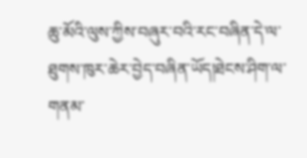ཆུ་མོའི་ལུས་ཀྱིས་བཞུར་བའི་རང་བཞིན་དེ་ལ་ཐུགས་ཁུར་ཆེར་བྱེད་བཞིན་ཡོད།ཐེངས་ཤིག་ལ་གནམ་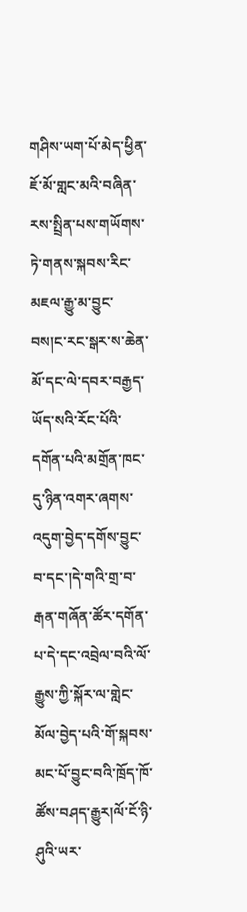གཤིས་ཡག་པོ་མེད་ཕྱིན་ཇོ་མོ་གླང་མའི་བཞིན་རས་སྤྲིན་པས་གཡོགས་ཏེ་གནས་སྐབས་རིང་མཇལ་རྒྱུ་མ་བྱུང་བས།ང་རང་སྒར་ས་ཆེན་མོ་དང་ལེ་དབར་བརྒྱད་ཡོད་སའི་རོང་པོའི་དགོན་པའི་མགྲོན་ཁང་དུ་ཉིན་འགར་ཞགས་འདུག་བྱེད་དགོས་བྱུང་བ་དང་།དེ་གའི་གྲ་བ་རྒན་གཞོན་ཚོར་དགོན་པ་དེ་དང་འབྲེལ་བའི་ལོ་རྒྱུས་ཀྱི་སྐོར་ལ་གླེང་མོལ་བྱེད་པའི་གོ་སྐབས་མང་པོ་བྱུང་བའི་ཁྲོད་ཁོ་ཚོས་བཤད་རྒྱུར།ལོ་ངོ་ཉི་ཤུའི་ཡར་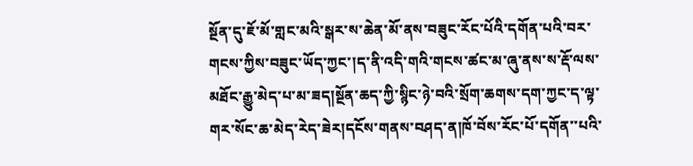སྔོན་དུ་ཇོ་མོ་གླང་མའི་སྒར་ས་ཆེན་མོ་ནས་བཟུང་རོང་པོའི་དགོན་པའི་བར་གངས་ཀྱིས་བཟུང་ཡོད་ཀྱང་།ད་ནི་འདི་གའི་གངས་ཚང་མ་ཞུ་ནས་ས་རྡོ་ལས་མཐོང་རྒྱུ་མེད་པ་མ་ཟད།སྔོན་ཆད་ཀྱི་སྙིང་ཉེ་བའི་སྲོག་ཆགས་དག་ཀྱང་ད་ལྟ་གར་སོང་ཆ་མེད་རེད་ཟེར།དངོས་གནས་བཤད་ན།ཁོ་བོས་རོང་པོ་དགོན་་པའི་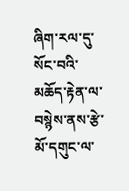ཞིག་རལ་དུ་སོང་བའི་མཆོད་རྟེན་ལ་བསྙེས་ནས་རྩེ་མོ་དགུང་ལ་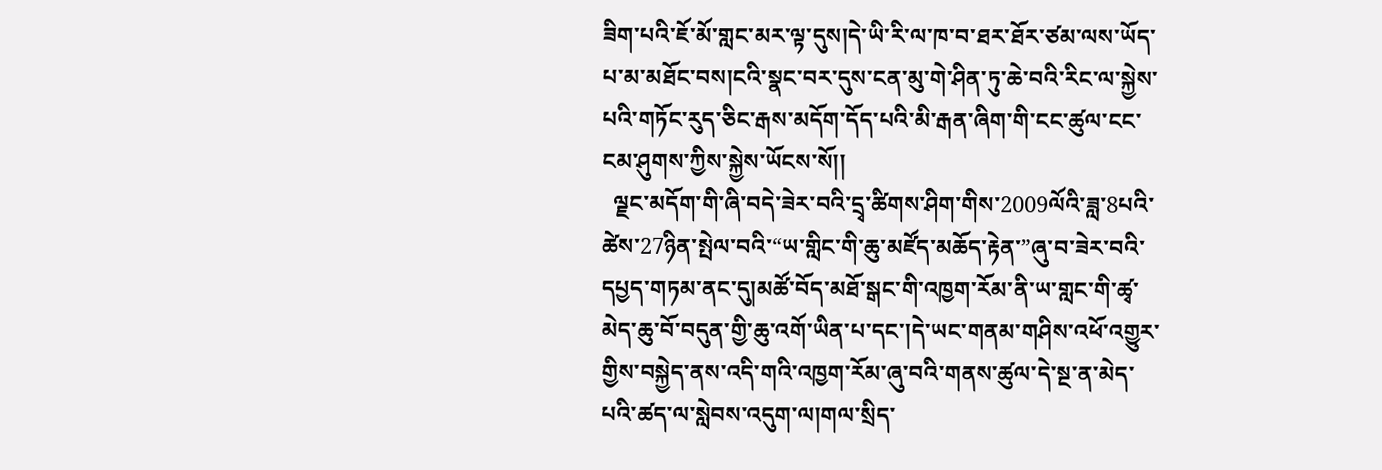ཟིག་པའི་ཇོ་མོ་གླང་མར་ལྟ་དུས།དེ་ཡི་རི་ལ་ཁ་བ་ཐར་ཐོར་ཙམ་ལས་ཡོད་པ་མ་མཐོང་བས།ངའི་སྣང་བར་དུས་ངན་མུ་གེ་ཤིན་ཏུ་ཆེ་བའི་རིང་ལ་སྐྱེས་པའི་གཏོང་རུད་ཅིང་རྒས་མདོག་དོད་པའི་མི་རྒན་ཞིག་གི་ངང་ཚུལ་ངང་ངམ་ཤུགས་ཀྱིས་སྐྱེས་ཡོངས་སོ།།
  ལྗང་མདོག་གི་ཞི་བདེ་ཟེར་བའི་དྲྭ་ཚིགས་ཤིག་གིས་2009ལོའི་ཟླ་8པའི་ཚེས་27ཉིན་སྤེལ་བའི་“ཡ་གླིང་གི་ཆུ་མཛོད་མཆོད་རྟེན་”ཞུ་བ་ཟེར་བའི་དཔྱད་གཏམ་ནང་དུ།མཚོ་བོད་མཐོ་སྒང་གི་འཁྱག་རོམ་ནི་ཡ་གླང་གི་ཚྭ་མེད་ཆུ་བོ་བདུན་གྱི་ཆུ་འགོ་ཡིན་པ་དང་།དེ་ཡང་གནམ་གཤིས་འཕོ་འགྱུར་གྱིས་བསྐྱེད་ནས་འདི་གའི་འཁྱག་རོམ་ཞུ་བའི་གནས་ཚུལ་དེ་སྔ་ན་མེད་པའི་ཚད་ལ་སླེབས་འདུག་ལ།གལ་སྲིད་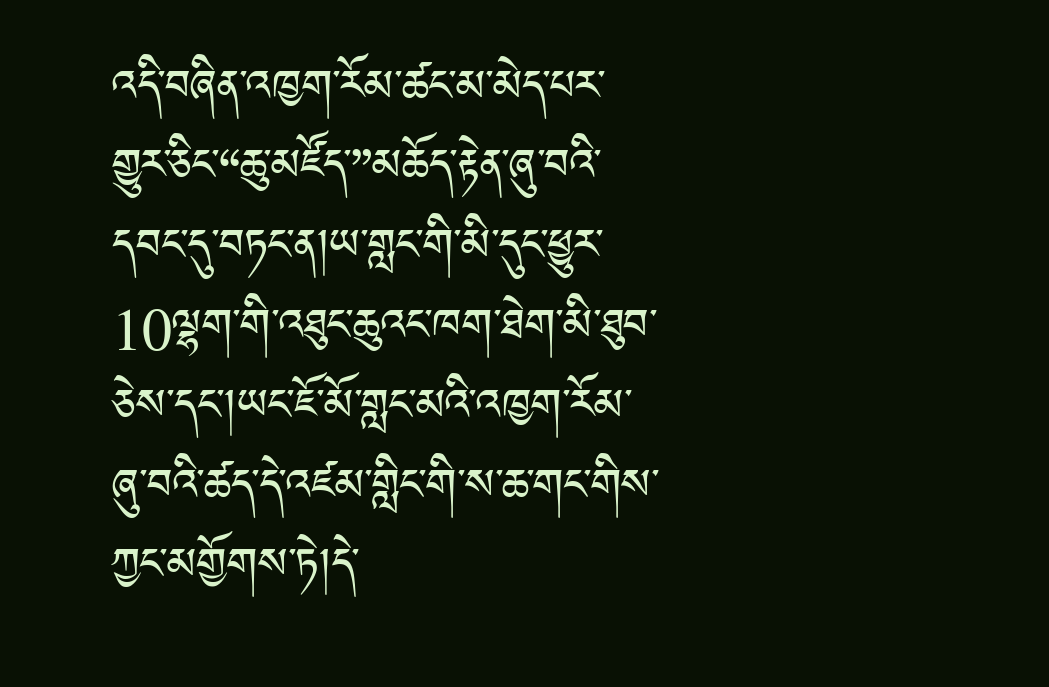འདི་བཞིན་འཁྱག་རོམ་ཚང་མ་མེད་པར་གྱུར་ཅིང་“ཆུ་མཛོད་”མཆོད་རྟེན་ཞུ་བའི་དབང་དུ་བཏང་ན།ཡ་གླང་གི་མི་དུང་ཕྱུར་10ལྷག་གི་འཐུང་ཆུའང་ཁག་ཐེག་མི་ཐུབ་ཅེས་དང་།ཡང་ཇོ་མོ་གླང་མའི་འཁྱག་རོམ་ཞུ་བའི་ཚད་དེ་འཛམ་གླིང་གི་ས་ཆ་གང་གིས་ཀྱང་མགྱོགས་ཏེ།དེ་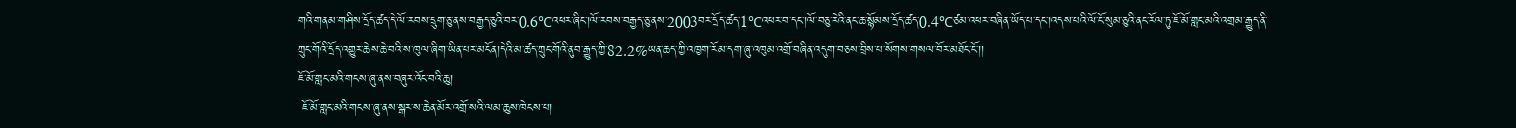གའི་གནམ་གཤིས་དྲོད་ཚད་དེ་ལོ་རབས་དྲུག་ཅུ་ནས་བརྒྱད་ཅུའི་བར་0.6℃འཕར་ཞིང་།ལོ་རབས་བརྒྱད་ཅུ་ནས་2003བར་དྲོད་ཚད་1℃འཕར་བ་དང་།ལོ་བཅུ་རེའི་ནང་ཆ་སྙོམས་དྲོད་ཚད་0.4℃ཙམ་འཕར་བཞིན་ཡོད་པ་དང་།འདས་པའི་ལོ་ངོ་སུམ་ཅུའི་ནང་རོལ་ཏུ་ཇོ་མོ་གླང་མའི་འགྲམ་རྒྱུད་ནི་ཀྲུང་གོའི་དྲོད་འགྱུར་ཆེས་ཆེ་བའི་ས་ཁུལ་ཞིག་ཡིན་པར་མངོན།དེའི་མ་ཚད་ཀྲུང་གོའི་ནུབ་རྒྱུད་ཀྱི་82.2%ཡན་ཆད་ཀྱི་འཁྱག་རོམ་དག་ཞུ་འཁུམ་འགྲོ་བཞིན་འདུག་བཅས་བྲིས་པ་སོགས་གསལ་བོར་མཐོང་ངོ་།།
ཇོ་མོ་གླང་མའི་གངས་ཞུ་ནས་བཞུར་འོང་བའི་ཆུ།
 ཇོ་མོ་གླང་མའི་གངས་ཞུ་ནས་སྒར་ས་ཆེན་མོར་འགྲོ་སའི་ལམ་ཆུས་ཁེངས་པ།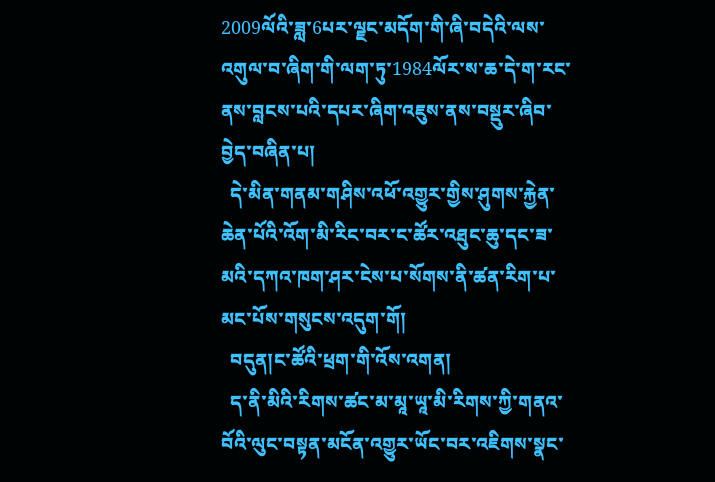2009ལོའི་ཟླ་6པར་ལྗང་མདོག་གི་ཞི་བདེའི་ལས་འགུལ་བ་ཞིག་གི་ལག་ཏུ་1984ལོར་ས་ཆ་དེ་ག་རང་ནས་བླངས་པའི་དཔར་ཞིག་འཇུས་ནས་བསྡུར་ཞིབ་བྱེད་བཞིན་པ།
  དེ་མིན་གནམ་གཤིས་འཕོ་འགྱུར་གྱིས་ཤུགས་རྐྱེན་ཆེན་པོའི་འོག་མི་རིང་བར་ང་ཚོར་འཐུང་ཆུ་དང་ཟ་མའི་དཀའ་ཁག་ཤར་ངེས་པ་སོགས་ནི་ཚན་རིག་པ་མང་པོས་གསུངས་འདུག་གོ།
  བདུན།ང་ཚོའི་ཕྲག་གི་འོས་འགན།
  ད་ནི་མིའི་རིགས་ཚང་མ་མཱ་ཡཱ་མི་རིགས་ཀྱི་གནའ་བོའི་ལུང་བསྟན་མངོན་འགྱུར་ཡོང་བར་འཇིགས་སྣང་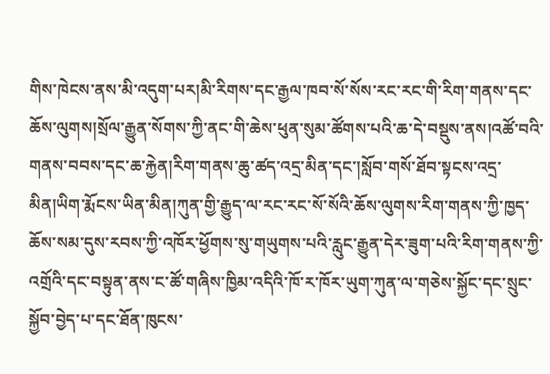གིས་ཁེངས་ནས་མི་འདུག་པར།མི་རིགས་དང་རྒྱལ་ཁབ་སོ་སོས་རང་རང་གི་རིག་གནས་དང་ཆོས་ལུགས།སྲོལ་རྒྱུན་སོགས་ཀྱི་ནང་གི་ཆེས་ཕུན་སུམ་ཚོགས་པའི་ཆ་དེ་བསྡུས་ནས།འཚོ་བའི་གནས་བབས་དང་ཆ་རྐྱེན།རིག་གནས་ཆུ་ཚད་འདྲ་མིན་དང་།སློབ་གསོ་ཐོབ་སྟངས་འདྲ་མིན།ཡིག་རྨོངས་ཡིན་མིན།ཀུན་གྱི་རྒྱུད་ལ་རང་རང་སོ་སོའི་ཆོས་ལུགས་རིག་གནས་ཀྱི་ཁྱད་ཆོས་སམ་དུས་རབས་ཀྱི་འཁོར་ཕྱོགས་སུ་གཡུགས་པའི་རླུང་རྒྱུན་དེར་ཟུག་པའི་རིག་གནས་ཀྱི་འགྲོའི་དང་བསྟུན་ནས་ང་ཚོ་གཞིས་ཁྱིམ་འདིའི་ཁོ་ར་ཁོར་ཡུག་ཀུན་ལ་གཅེས་སྐྱོང་དང་སྲུང་སྐྱོབ་བྱེད་པ་དང་ཐོན་ཁུངས་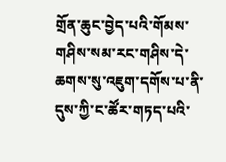གྲོན་ཆུང་བྱེད་པའི་གོམས་གཤིས་སམ་རང་གཤིས་དེ་ཆགས་སུ་འཇུག་དགོས་པ་ནི་དུས་ཀྱི་ང་ཚོར་གཏད་པའི་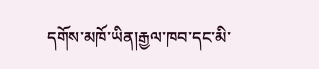དགོས་མཁོ་ཡིན།རྒྱལ་ཁབ་དང་མི་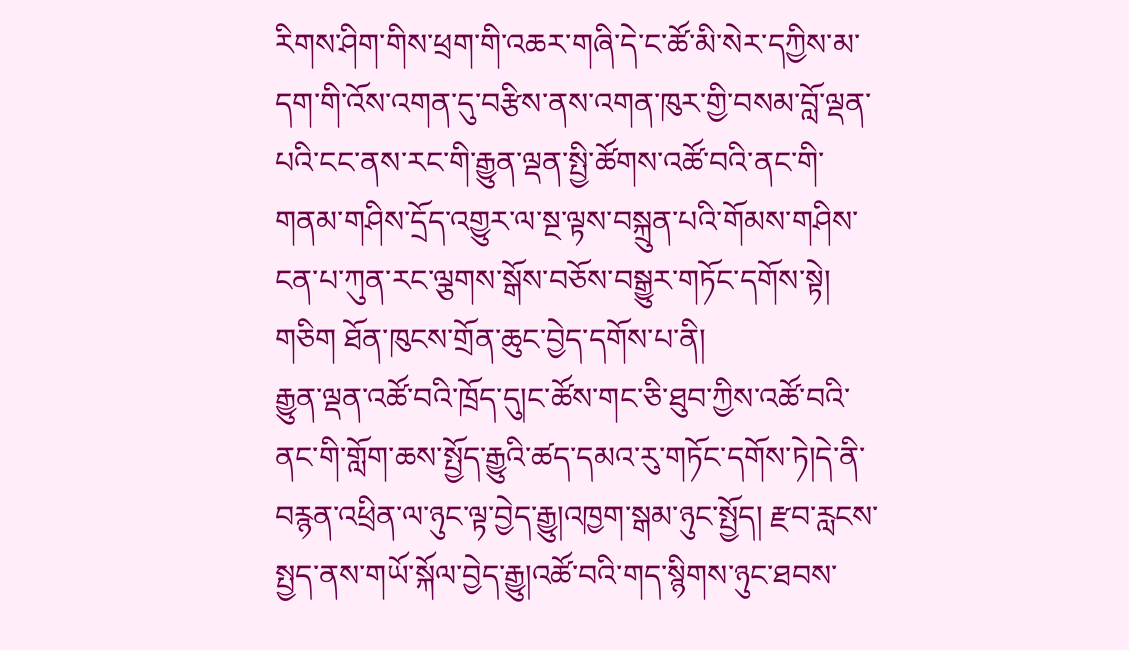རིགས་ཤིག་གིས་ཕྲག་གི་འཆར་གཞི་དེ་ང་ཚོ་མི་སེར་དཀྱིས་མ་དག་གི་འོས་འགན་དུ་བརྩིས་ནས་འགན་ཁུར་གྱི་བསམ་བློ་ལྡན་པའི་ངང་ནས་རང་གི་རྒྱུན་ལྡན་སྤྱི་ཚོགས་འཚོ་བའི་ནང་གི་གནམ་གཤིས་དྲོད་འགྱུར་ལ་སྔ་ལྟས་བསྐྲུན་པའི་གོམས་གཤིས་ངན་པ་ཀུན་རང་ལྕགས་སྒོས་བཅོས་བསྒྱུར་གཏོང་དགོས་སྟེ།
གཅིག ཐོན་ཁུངས་གྲོན་ཆུང་བྱེད་དགོས་པ་ནི།
རྒྱུན་ལྡན་འཚོ་བའི་ཁྲོད་དུ།ང་ཚོས་གང་ཅི་ཐུབ་ཀྱིས་འཚོ་བའི་ནང་གི་གློག་ཆས་སྤྱོད་རྒྱུའི་ཚད་དམའ་རུ་གཏོང་དགོས་ཏེ།དེ་ནི་བརྙན་འཕྲིན་ལ་ཉུང་ལྟ་བྱེད་རྒྱུ།འཁྱག་སྒམ་ཉུང་སྤྱོད། རྫབ་རླངས་སྤྱད་ནས་གཡོ་སྐོལ་བྱེད་རྒྱུ།འཚོ་བའི་གད་སྙིགས་ཉུང་ཐབས་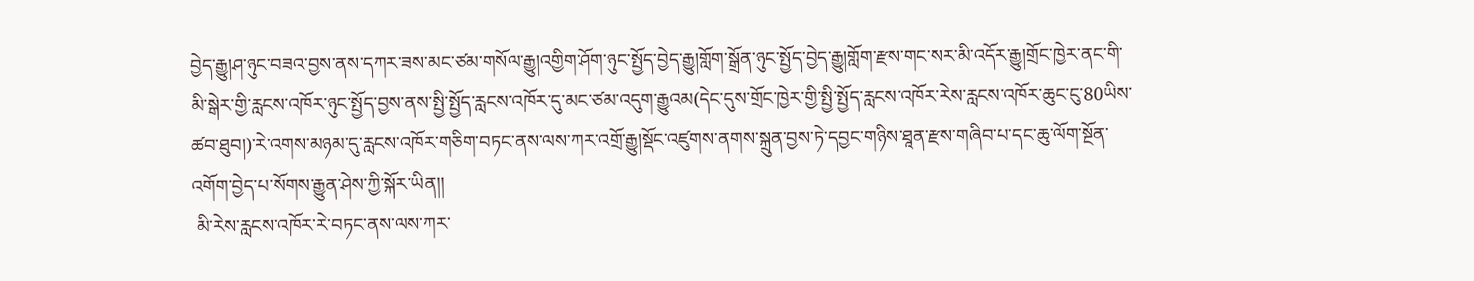བྱེད་རྒྱུ།ཤ་ཉུང་བཟའ་བྱས་ནས་དཀར་ཟས་མང་ཙམ་གསོལ་རྒྱུ།འགྱིག་ཤོག་ཉུང་སྤྱོད་བྱེད་རྒྱུ།གློག་སྒྲོན་ཉུང་སྤྱོད་བྱེད་རྒྱུ།གློག་རྫས་གང་སར་མི་འདོར་རྒྱུ།གྲོང་ཁྱེར་ནང་གི་མི་སྒེར་གྱི་རླངས་འཁོར་ཉུང་སྤྱོད་བྱས་ནས་སྤྱི་སྤྱོད་རླངས་འཁོར་དུ་མང་ཙམ་འདུག་རྒྱུའམ(དེང་དུས་གྲོང་ཁྱེར་གྱི་སྤྱི་སྤྱོད་རླངས་འཁོར་རེས་རླངས་འཁོར་ཆུང་ངུ་80ཡིས་ཚབ་ཐུབ།)་རེ་འགས་མཉམ་དུ་རླངས་འཁོར་གཅིག་བཏང་ནས་ལས་ཀར་འགྲོ་རྒྱུ།སྡོང་འཛུགས་ནགས་སྐྲུན་བྱས་ཏེ་དབྱང་གཉིས་ཐཱན་རྫས་གཞིབ་པ་དང་ཆུ་ལོག་སྔོན་འགོག་བྱེད་པ་སོགས་རྒྱུན་ཤེས་ཀྱི་སྐོར་ཡིན།།
 མི་རེས་རླངས་འཁོར་རེ་བཏང་ནས་ལས་ཀར་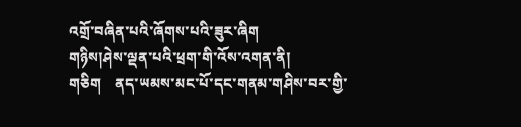འགྲོ་བཞིན་པའི་ཞོགས་པའི་ཟུར་ཞིག
གཉིས།ཤེས་ལྡན་པའི་ཕྲག་གི་འོས་འགན་ནི།
གཅིག    ནད་ཡམས་མང་པོ་དང་གནམ་གཤིས་བར་གྱི་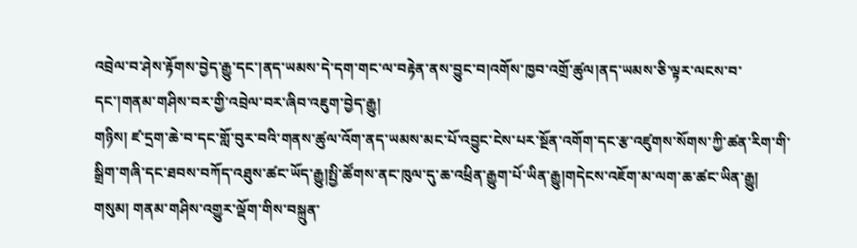འབྲེལ་བ་ཤེས་རྟོགས་བྱེད་རྒྱུ་དང་།ནད་ཡམས་དེ་དག་གང་ལ་བརྟེན་ནས་བྱུང་བ།འགོས་ཁྱབ་འགྲོ་ཚུལ།ནད་ཡམས་ཅི་ལྟར་ལངས་བ་དང་།གནམ་གཤིས་བར་གྱི་འབྲེལ་བར་ཞིབ་འཇུག་བྱེད་རྒྱུ།
གཉིས། ཛ་དྲག་ཆེ་བ་དང་གློ་བུར་བའི་གནས་ཚུལ་འོག་ནད་ཡམས་མང་པོ་འབྱུང་ངེས་པར་སྔོན་འགོག་དང་རྩ་འཛུགས་སོགས་ཀྱི་ཚན་རིག་གི་སྒྲིག་གཞི་དང་ཐབས་བཀོད་འཐུས་ཚང་ཡོད་རྒྱུ།སྤྱི་ཚོགས་ནང་ཁུལ་དུ་ཆ་འཕྲིན་རྒྱུག་པོ་ཡིན་རྒྱུ།གདེངས་འཇོག་མ་ལག་ཆ་ཚང་ཡིན་རྒྱུ།
གསུམ། གནམ་གཤིས་འགྱུར་ལྡོག་གིས་བསྐྲུན་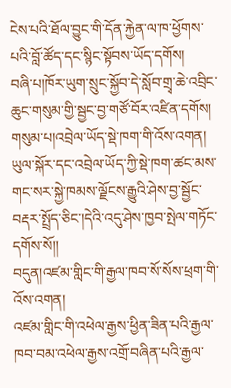ངེས་པའི་ཐོལ་བྱུང་གི་དོན་རྐྱེན་ལ་ཁ་ཕྱོགས་
པའི་བློ་ཚོད་དང་སྙིང་སྟོབས་ཡོད་དགོས།
བཞི་པ།ཁོར་ཡུག་སྲུང་སྐྱོབ་དེ་སློབ་གྲྭ་ཆེ་འབྲིང་ཆུང་གསུམ་གྱི་སྦྱང་བྱ་གཙོ་བོར་འཛིན་དགོས།
གསུམ་པ།འབྲེལ་ཡོད་སྡེ་ཁག་གི་འོས་འགན།
ཡུལ་སྐོར་དང་འབྲེལ་ཡོད་ཀྱི་སྡེ་ཁག་ཚང་མས་གང་སར་སྐྱེ་ཁམས་ལྗོངས་རྒྱུའི་ཤེས་བྱ་སྦྱོང་བརྡར་སྤྲོད་ཅིང་།དེའི་འདུ་ཤེས་ཁྱབ་སྤེལ་གཏོང་དགོས་སོ།།
བདུན།འཛམ་གླིང་གི་རྒྱལ་ཁབ་སོ་སོས་ཕྲག་གི་འོས་འགན།
འཛམ་གླིང་གི་འཕེལ་རྒྱས་ཕྱིན་ཟིན་པའི་རྒྱལ་ཁབ་བམ་འཕེལ་རྒྱས་འགྲོ་བཞིན་པའི་རྒྱལ་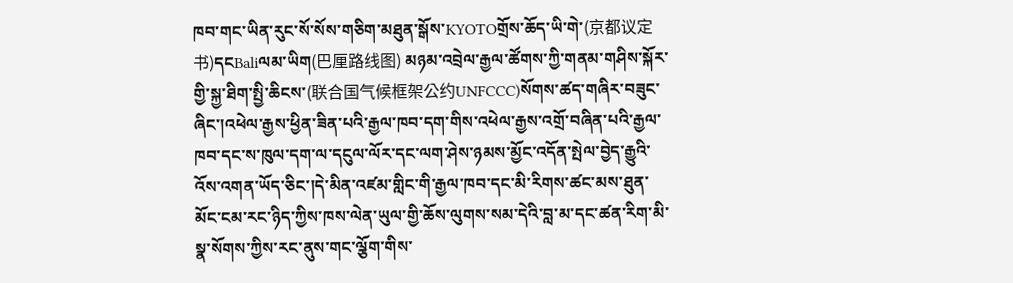ཁབ་གང་ཡིན་རུང་སོ་སོས་གཅིག་མཐུན་སྒོས་KYOTOགྲོས་ཆོད་ཡི་གེ་(京都议定书)དངBaliལམ་ཡིག(巴厘路线图) མཉམ་འབྲེལ་རྒྱལ་ཚོགས་ཀྱི་གནམ་གཤིས་སྐོར་གྱི་སྐྱ་ཐིག་སྤྱི་ཆིངས་(联合国气候框架公约UNFCCC)སོགས་ཚད་གཞིར་བཟུང་ཞིང་།འཕེལ་རྒྱས་ཕྱིན་ཟིན་པའི་རྒྱལ་ཁབ་དག་གིས་འཕེལ་རྒྱས་འགྲོ་བཞིན་པའི་རྒྱལ་ཁབ་དང་ས་ཁུལ་དག་ལ་དངུལ་ལོར་དང་ལག་ཤེས་ཉམས་མྱོང་འདོན་སྤེལ་བྱེད་རྒྱུའི་འོས་འགན་ཡོད་ཅིང་།དེ་མིན་འཛམ་གླིང་གི་རྒྱལ་ཁབ་དང་མི་རིགས་ཚང་མས་ཐུན་མོང་ངམ་རང་ཉིད་ཀྱིས་ཁས་ལེན་ཡུལ་གྱི་ཆོས་ལུགས་སམ་དེའི་བླ་མ་དང་ཚན་རིག་མི་སྣ་སོགས་ཀྱིས་རང་ནུས་གང་ལྕོག་གིས་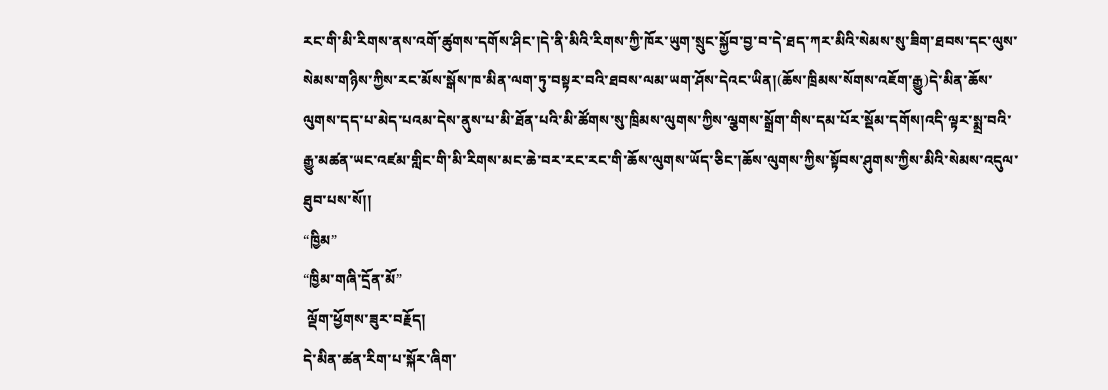རང་གི་མི་རིགས་ནས་འགོ་ཚུགས་དགོས་ཤིང་།དེ་ནི་མིའི་རིགས་ཀྱི་ཁོར་ཡུག་སྲུང་སྐྱོབ་བྱ་བ་དེ་ཐད་ཀར་མིའི་སེམས་སུ་ཟིག་ཐབས་དང་ལུས་སེམས་གཉིས་ཀྱིས་རང་མོས་སྒོས་ཁ་མིན་ལག་ཏུ་བསྟར་བའི་ཐབས་ལམ་ཡག་ཤོས་དེའང་ཡིན།(ཆོས་ཁྲིམས་སོགས་འཇོག་རྒྱུ)དེ་མིན་ཆོས་ལུགས་དད་པ་མེད་པའམ་དེས་ནུས་པ་མི་ཐོན་པའི་མི་ཚོགས་སུ་ཁྲིམས་ལུགས་ཀྱིས་ལྕགས་སྒྲོག་གིས་དམ་པོར་སྡོམ་དགོས།འདི་ལྟར་སྨྲ་བའི་རྒྱུ་མཚན་ཡང་འཛམ་གླིང་གི་མི་རིགས་མང་ཆེ་བར་རང་རང་གི་ཆོས་ལུགས་ཡོད་ཅིང་།ཆོས་ལུགས་ཀྱིས་སྟོབས་ཤུགས་ཀྱིས་མིའི་སེམས་འདུལ་ཐུབ་པས་སོ།།
“ཁྱིམ”
“ཁྱིམ་གཞི་དྲོན་མོ”
 ལྡོག་ཕྱོགས་ཟུར་བརྗོད།
དེ་མིན་ཚན་རིག་པ་སྐོར་ཞིག་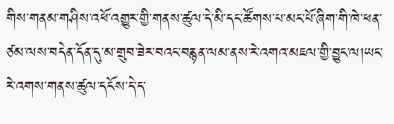གིས་གནམ་གཤིས་འཕོ་འགྱུར་གྱི་གནས་ཚུལ་དེ་མི་དང་ཚོགས་པ་མང་པོ་ཞིག་གི་ཁེ་ཕན་ཙམ་ལས་བདེན་དོན་དུ་མ་གྲུབ་ཟེར་བའང་བརྙན་ལམ་ནས་རེ་འགའ་མཇལ་གྱི་བྱུང་ལ།ཡང་རེ་འགས་གནས་ཚུལ་དངོས་དེ་ད་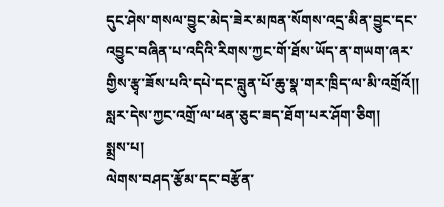དུང་ཤེས་གསལ་བྱུང་མེད་ཟེར་མཁན་སོགས་འདྲ་མིན་བྱུང་དང་འབྱུང་བཞིན་པ་འདིའི་རིགས་ཀྱང་གོ་ཐོས་ཡོད་ན་གཡག་ཞར་གྱིས་རྩྭ་ཟོས་པའི་དཔེ་དང་བླུན་པོ་ཆུ་སྣ་གར་ཁྲིད་ལ་མི་འགྲོའོ།། སླར་དེས་ཀྱང་འགྲོ་ལ་ཕན་ཅུང་ཟད་ཐོག་པར་ཤོག་ཅིག།
སྨྲས་པ།
ལེགས་བཤད་རྩོམ་དང་བརྩོན་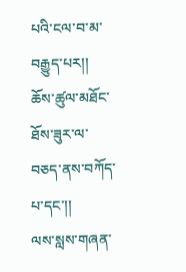པའི་ངལ་བ་མ་བརྒྱུད་པར།།
ཆོས་ཚུལ་མཐོང་ཐོས་ཟུར་ལ་བཅད་ནས་བཀོད་པ་དང་།།
ལས་སླས་གཞན་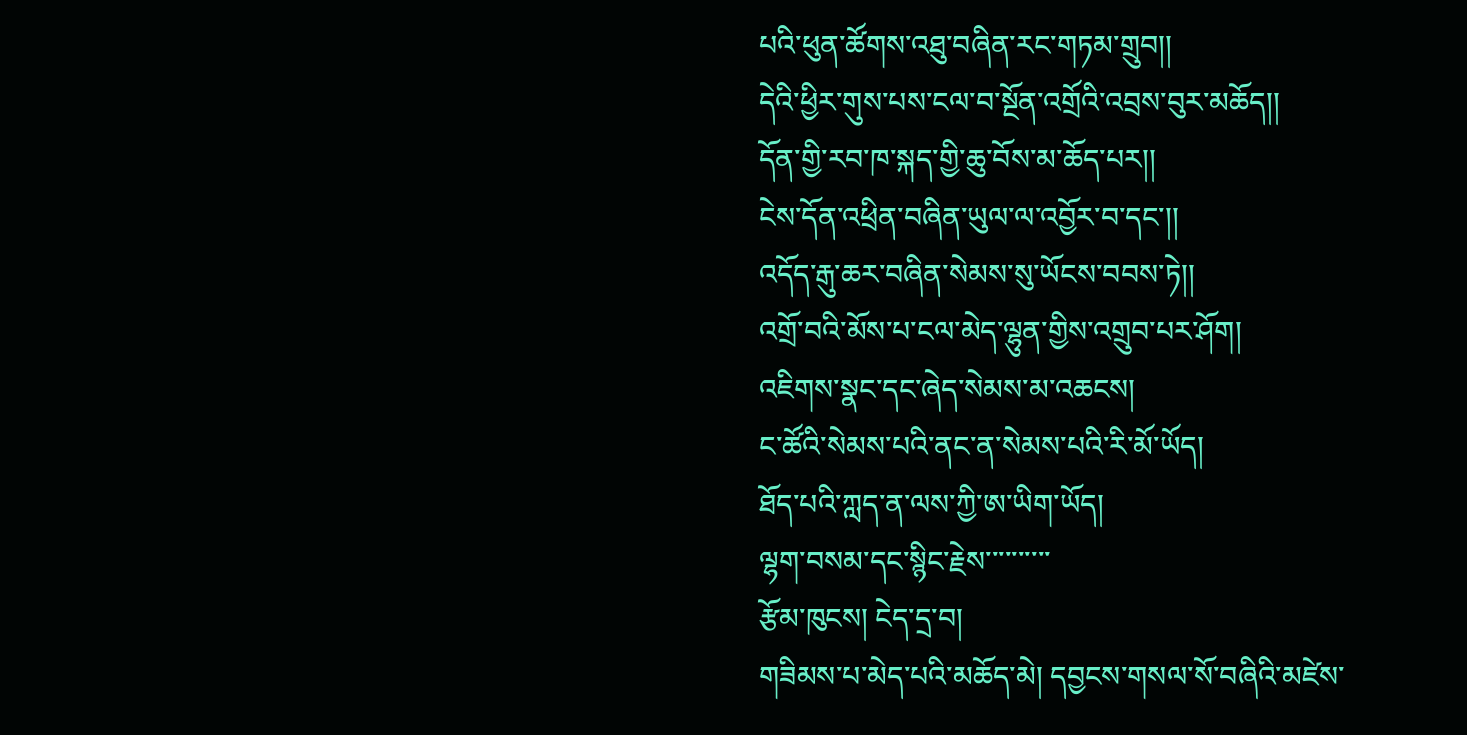པའི་ཕུན་ཚོགས་འཐུ་བཞིན་རང་གཏམ་གྲུབ།།
དེའི་ཕྱིར་གུས་པས་ངལ་བ་སྔོན་འགྲོའི་འབྲས་བུར་མཆོད།།
དོན་གྱི་རབ་ཁ་སྐད་གྱི་ཆུ་བོས་མ་ཆོད་པར།།
ངེས་དོན་འཕྲིན་བཞིན་ཡུལ་ལ་འབྱོར་བ་དང་།།
འདོད་རྒུ་ཆར་བཞིན་སེམས་སུ་ཡོངས་བབས་ཏེ།།
འགྲོ་བའི་མོས་པ་ངལ་མེད་ལྷུན་གྱིས་འགྲུབ་པར་ཤོག།
འཇིགས་སྣང་དང་ཞེད་སེམས་མ་འཆངས།
ང་ཚོའི་སེམས་པའི་ནང་ན་སེམས་པའི་རི་མོ་ཡོད།
ཐོད་པའི་ཀླད་ན་ལས་ཀྱི་ཨ་ཡིག་ཡོད།
ལྷག་བསམ་དང་སྙིང་རྗེས་་་་་་་་་་
རྩོམ་ཁུངས། ངེད་དྲ་བ།
གཟིམས་པ་མེད་པའི་མཆོད་མེ། དབྱངས་གསལ་སོ་བཞིའི་མཛེས་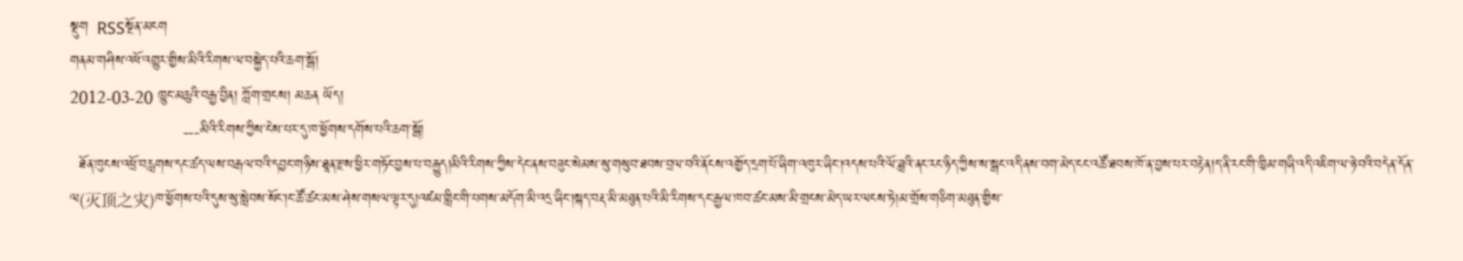སྡུག  RSSསྔོན་མངག
གནམ་གཤིས་འཕོ་འགྱུར་གྱིས་མིའི་རིགས་ལ་བསྐྱེད་པའི་ཆག་སྒོ།
2012-03-20 ཁྱུང་མཆུའི་བརྒྱ་བྱིན། ཀློག་གྲངས། མཆན ཡོད།
                        ---མིའི་རིགས་ཀྱིས་ངེས་པར་དུ་ཁ་ཕྱོགས་དགོས་པའི་ཆག་སྒོ།
  ཐོན་ཁུངས་འཕྲོ་བརླགས་དང་ཚད་ལས་བརྒལ་བའི་དབྱང་གཉིས་ཐཱན་རྫས་ཕྱིར་གཏོང་བྱས་པ་བརྒྱུད།མིའི་རིགས་ཀྱིས་དེང་ནས་བཟུང་སེམས་སུ་གསུབ་ཐབས་བྲལ་བའི་ནོངས་འགྱོད་དྲག་པོ་ཞིག་འཁུར་ཞིང་།འདས་པའི་ལོ་ཟླའི་ནང་རང་ཉིད་ཀྱིས་ས་སྒང་འདི་ནས་བག་མེད་ངང་འཚོ་ཐབས་ཁོ་ན་བྱས་པར་བརྟེན།ད་ནི་རང་གི་ཁྱིམ་གཞི་འདི་འཇིག་ལ་ཉེ་བའི་བདེན་དོན་ལ(灭顶之灾)ཁ་ཕྱོགས་པའི་དུས་སུ་སླེབས་སོང་།ང་ཚོ་ཚང་མས་ཤེས་གསལ་ལྟར་དུ།འཛམ་གླིང་གི་པགས་མདོག་མི་འདྲ་ཞིང་།སྐད་བརྡ་མི་མཐུན་པའི་མི་རིགས་དང་རྒྱལ་ཁབ་ཚང་མས་མི་གྲངས་མེད་ཡར་ལངས་ཏེ།མ་གྲོས་གཅིག་མཐུན་གྱིས་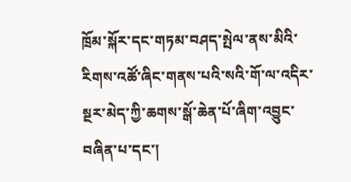ཁྲོམ་སྐོར་དང་གཏམ་བཤད་སྤེལ་ནས་མིའི་རིགས་འཚོ་ཞིང་གནས་པའི་སའི་གོ་ལ་འདིར་སྔར་མེད་ཀྱི་ཆགས་སྒོ་ཆེན་པོ་ཞིག་འབྱུང་བཞིན་པ་དང་།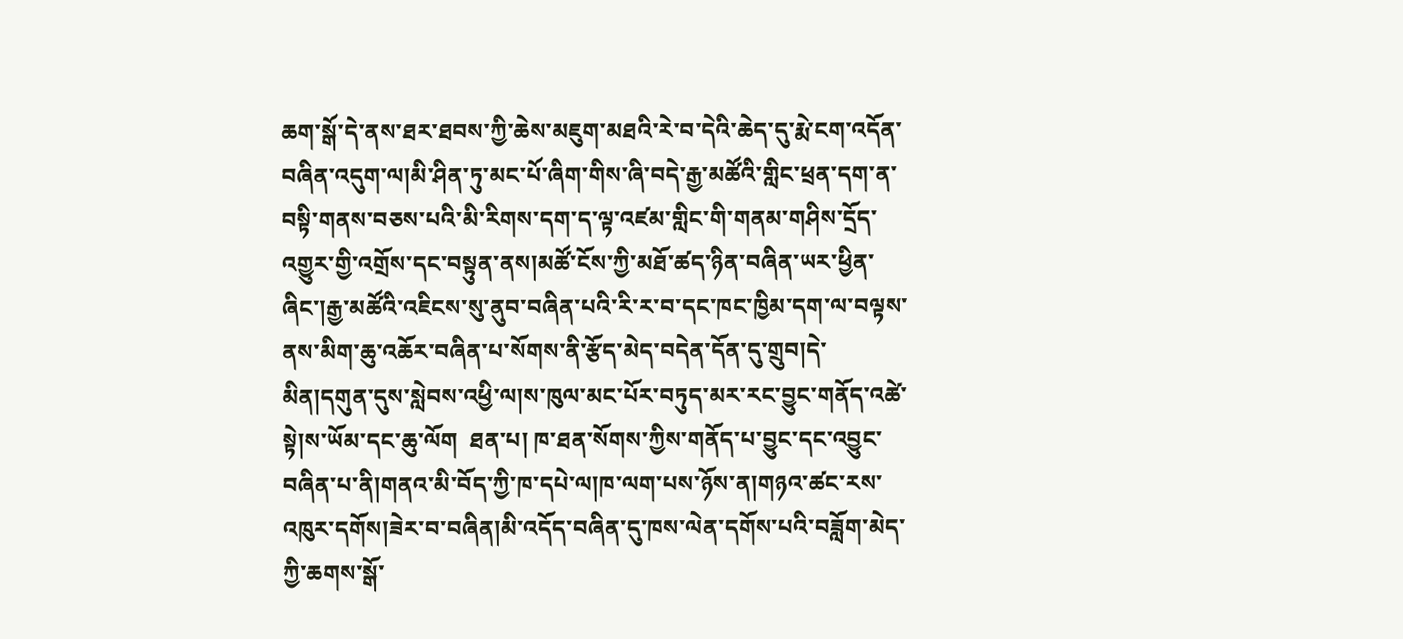ཆག་སྒོ་དེ་ནས་ཐར་ཐབས་ཀྱི་ཆེས་མཇུག་མཐའི་རེ་བ་དེའི་ཆེད་དུ་རྨེ་ངག་འདོན་བཞིན་འདུག་ལ།མི་ཤིན་ཏུ་མང་པོ་ཞིག་གིས་ཞི་བདེ་རྒྱ་མཚོའི་གླིང་ཕྲན་དག་ན་བསྟི་གནས་བཅས་པའི་མི་རིགས་དག་ད་ལྟ་འཛམ་གླིང་གི་གནམ་གཤིས་དྲོད་འགྱུར་གྱི་འགྲོས་དང་བསྟུན་ནས།མཚོ་ངོས་ཀྱི་མཐོ་ཚད་ཉིན་བཞིན་ཡར་ཕྱིན་ཞིང་།རྒྱ་མཚོའི་འཇིངས་སུ་ནུབ་བཞིན་པའི་རི་ར་བ་དང་ཁང་ཁྱིམ་དག་ལ་བལྟས་ནས་མིག་ཆུ་འཆོར་བཞིན་པ་སོགས་ནི་རྩོད་མེད་བདེན་དོན་དུ་གྲུབ།དེ་མིན།དགུན་དུས་སླེབས་འཕྱི་ལ།ས་ཁུལ་མང་པོར་བཏུད་མར་རང་བྱུང་གནོད་འཚེ་སྟེ།ས་ཡོམ་དང་ཆུ་ལོག  ཐན་པ། ཁ་ཐན་སོགས་ཀྱིས་གནོད་པ་བྱུང་དང་འབྱུང་བཞིན་པ་ནི།གནའ་མི་བོད་ཀྱི་ཁ་དཔེ་ལ།ཁ་ལག་པས་ཉོས་ན།གཉའ་ཚང་རས་འཁུར་དགོས།ཟེར་བ་བཞིན།མི་འདོད་བཞིན་དུ་ཁས་ལེན་དགོས་པའི་བཟློག་མེད་ཀྱི་ཆགས་སྒོ་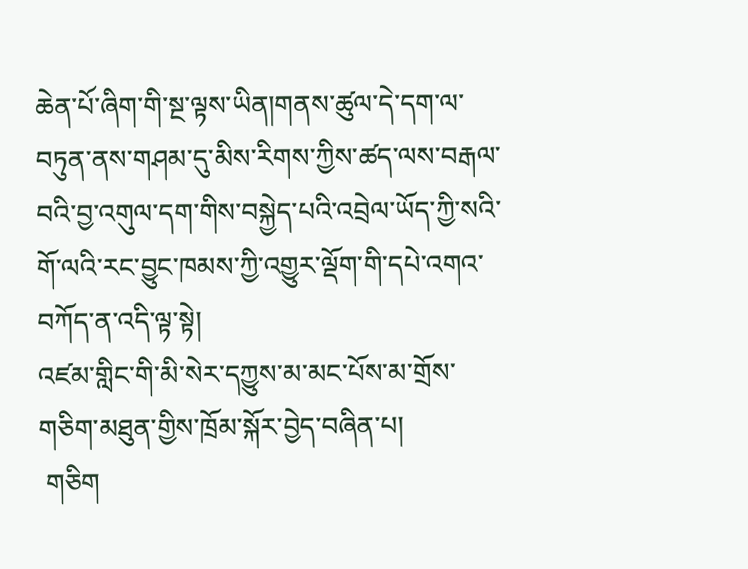ཆེན་པོ་ཞིག་གི་སྔ་ལྟས་ཡིན།གནས་ཚུལ་དེ་དག་ལ་བཏུན་ནས་གཤམ་དུ་མིས་རིགས་ཀྱིས་ཚད་ལས་བརྒལ་བའི་བྱ་འགུལ་དག་གིས་བསྐྱེད་པའི་འབྲེལ་ཡོད་ཀྱི་སའི་གོ་ལའི་རང་བྱུང་ཁམས་ཀྱི་འགྱུར་ལྡོག་གི་དཔེ་འགའ་བཀོད་ན་འདི་ལྟ་སྟེ།
འཛམ་གླིང་གི་མི་སེར་དཀྱུས་མ་མང་པོས་མ་གྲོས་གཅིག་མཐུན་གྱིས་ཁྲོམ་སྐོར་བྱེད་བཞིན་པ།
 གཅིག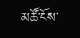མཚོ་ངོས་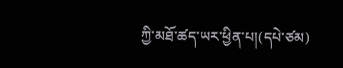ཀྱི་མཐོ་ཚད་ཡར་ཕྱིན་པ།(དཔེ་ཙམ)